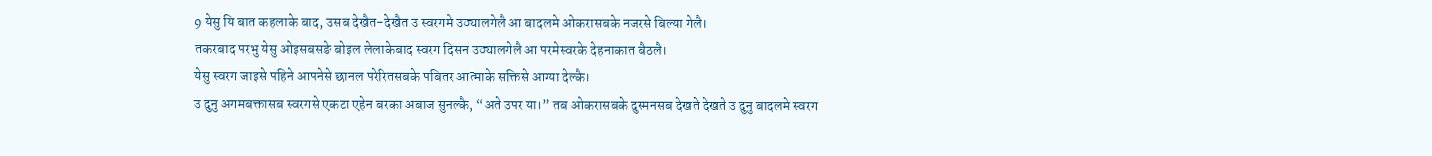9 येसु यि बात कहलाके बाद, उसब देखैत-देखैत उ स्वरगमे उठ्यालगेलै आ बादलमे ओकरासबके नजरसे बिल्या गेलै।
तकरबाद परभु येसु ओइसबसङे बोइल लेलाकेबाद स्वरग दिसन उठ्यालगेलै आ परमेस्वरके देहनाकात बैठलै।
येसु स्वरग जाइसे पहिने आपनेसे छानल परेरितसबके पबितर आत्माके सक्तिसे आग्या देल्कै।
उ दुनु अगमबक्तासब स्वरगसे एकटा एहेन बरका अबाज सुनल्कै, “अते उपर या।” तब ओकरासबके दुस्मनसब देखते देखते उ दुनु बादलमे स्वरग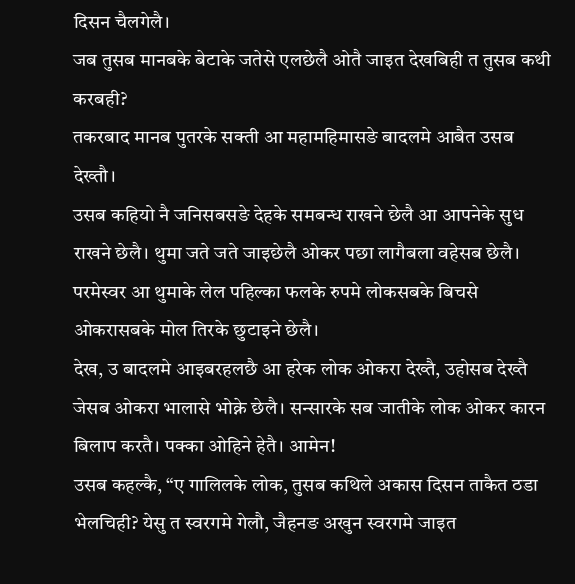दिसन चैलगेलै।
जब तुसब मानबके बेटाके जतेसे एलछेलै ओतै जाइत देखबिही त तुसब कथी करबही?
तकरबाद मानब पुतरके सक्ती आ महामहिमासङे बादलमे आबैत उसब देख्तौ।
उसब कहियो नै जनिसबसङे देहके समबन्ध राखने छेलै आ आपनेके सुध राखने छेलै। थुमा जते जते जाइछेलै ओकर पछा लागैबला वहेसब छेलै। परमेस्वर आ थुमाके लेल पहिल्का फलके रुपमे लोकसबके बिचसे ओकरासबके मोल तिरके छुटाइने छेलै।
देख, उ बादलमे आइबरहलछै आ हरेक लोक ओकरा देख्तै, उहोसब देख्तै जेसब ओकरा भालासे भोक्ने छेलै। सन्सारके सब जातीके लोक ओकर कारन बिलाप करतै। पक्का ओहिने हेतै। आमेन!
उसब कहल्कै, “ए गालिलके लोक, तुसब कथिले अकास दिसन ताकैत ठडा भेलचिही? येसु त स्वरगमे गेलौ, जैहनङ अखुन स्वरगमे जाइत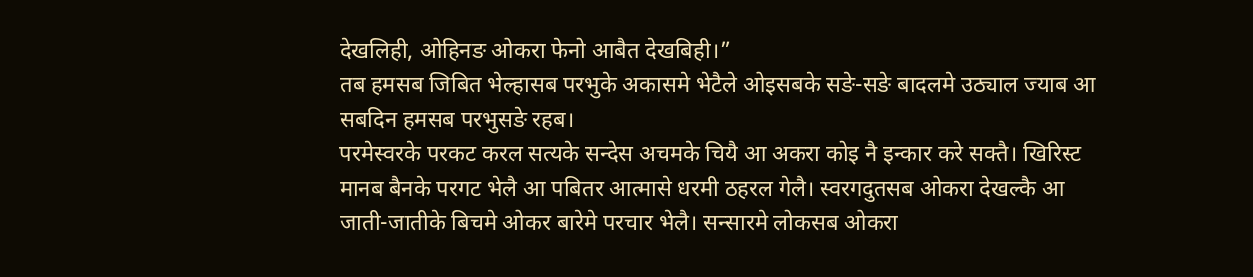देखलिही, ओहिनङ ओकरा फेनो आबैत देखबिही।”
तब हमसब जिबित भेल्हासब परभुके अकासमे भेटैले ओइसबके सङे-सङे बादलमे उठ्याल ज्याब आ सबदिन हमसब परभुसङे रहब।
परमेस्वरके परकट करल सत्यके सन्देस अचमके चियै आ अकरा कोइ नै इन्कार करे सक्तै। खिरिस्ट मानब बैनके परगट भेलै आ पबितर आत्मासे धरमी ठहरल गेलै। स्वरगदुतसब ओकरा देखल्कै आ जाती-जातीके बिचमे ओकर बारेमे परचार भेलै। सन्सारमे लोकसब ओकरा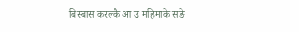बिस्बास करल्कै आ उ महिमाके सङे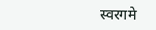स्वरगमे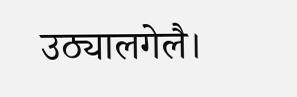उठ्यालगेलै।